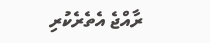ރާއްޖެ އެތެރެކުރި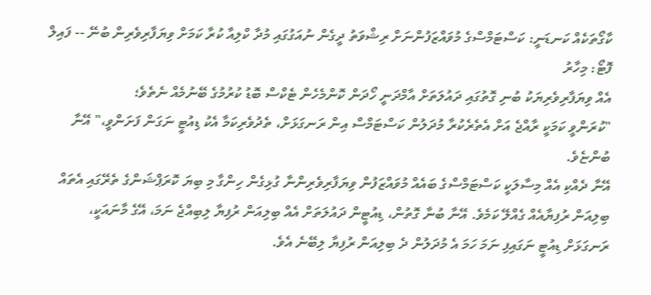ކާގޯތަކެއް ކަނޑަނީ: ކަސްޓަމްސްގެ މުވައްޒަފުންނަށް ރިޝްވަތު ދީގެން ނުއަގުގައި މުދާ ކްލިއާ ކުރާ ކަމަށް ވިޔަފާރިވެރިން ބުނޭ -- ފައިލް ފޮޓޯ: މިހާރު
އެއް ވިޔަފާރިވެރިޔަކު ބުނި ގޮތުގައި ދައުލަތަށް އާމްދަނީ ހޯދަން ކޮންމެހެން ޓެކްސް ބޮޑު ކުރުމުގެ ބޭނުމެއް ނެތެވެ؛
"ކުރަންވީ ކަމަކީ ރާއްޖެ އަށް އެތެރެކުރާ މުދަލުން ކަސްޓަމްސް އިން ރަނގަޅަށް، ތެދުވެރިކަމާ އެކު ޑިއުޓީ ނަގަން ފަށަންވީ،" އޭނާ ބުންޏެވެ.
އޭނާ ދެއްކި އެއް މިސާލަކީ ކަސްޓަމްސްގެ ބައެއް މުވައްޒަފުން ވިޔަފާރިވެރިންނާ ގުޅިގެން ހިންގާ މި ބިޔަ ކޮރަޕްޝަންގެ ތެރޭގައި އެތައް ބިލިއަން ރުފިޔާއެއް ގެއްލޭ ކަމެވެ. އޭނާ ބުނާ ގޮތުން، ޑިއުޓީން ދައުލަތަށް އެއް ބިލިއަން ރުފިޔާ ލިބިއްޖެ ނަމަ، އޭގެ މާނައަކީ، ރަނގަޅަށް ޑިއުޓީ ނަގައިފި ނަމަ ހަމަ އެ މުދަލުން ދެ ބިލިއަން ރުފިޔާ ލިބޭނެ އެވެ.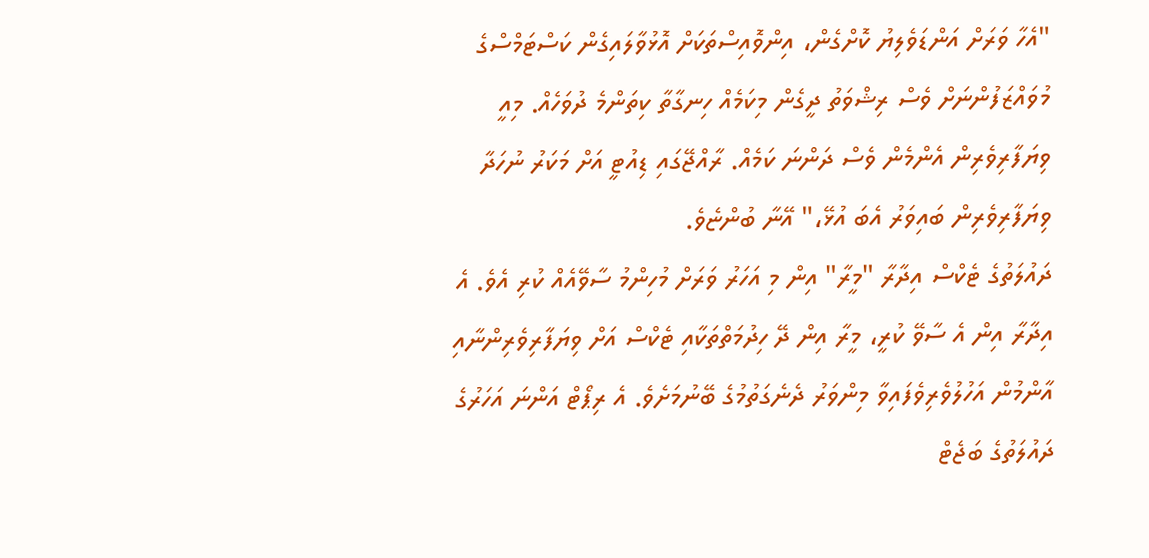"އެހާ ވަރަށް އަންޑަވެލިޔު ކޮށްގެން، އިންވޮއިސްތަކަށް އޮޅުވާލައިގެން ކަސްޓަމްސްގެ މުވައްޒަފުންނަށް ވެސް ރިޝްވަތު ދީގެން މިކަމެއް ހިނގާތާ ކިތަންމެ ދުވަހެއް. މިއީ ވިޔަފާރިވެރިން އެންމެން ވެސް ދަންނަ ކަމެއް. ރާއްޖޭގައި ޑިއުޓީ އަށް މަކަރު ނުހަދާ ވިޔަފާރިވެރިން ބައިވަރު އެބަ އުޅޭ،" އޭނާ ބުންޏެވެ.
ދައުލަތުގެ ޓެކްސް އިދާރާ "މީރާ" އިން މި އަހަރު ވަރަށް މުހިންމު ސާވޭއެއް ކުރި އެވެ. އެ އިދާރާ އިން އެ ސާވޭ ކުރީ، މީރާ އިން ދޭ ހިދުމަތްތަކާއި ޓެކްސް އަށް ވިޔަފާރިވެރިންނާއި އާންމުން އަހުލުވެރިވެފައިވާ މިންވަރު ދެނެގަތުމުގެ ބޭނުމަށެވެ. އެ ރިޕޯޓް އަންނަ އަހަރުގެ ދައުލަތުގެ ބަޖެޓް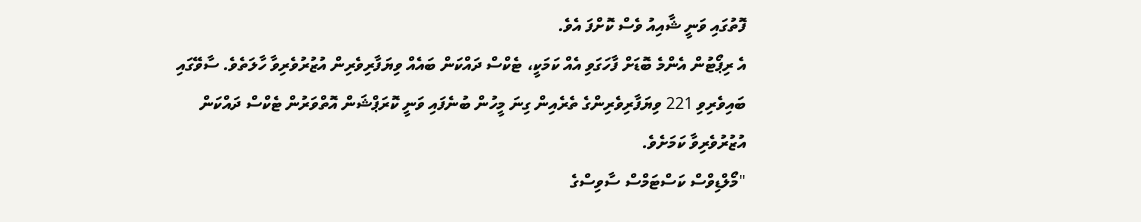ފޮތުގައި ވަނީ ޝާއިއު ވެސް ކޮށްފަ އެވެ.
އެ ރިޕޯޓުން އެންމެ ބޮޑަށް ފާހަގަވި އެއް ކަމަކީ، ޓެކްސް ދައްކަން ބައެއް ވިޔަފާރިވެރިން އުޒުރުވެރިވާ ހާލަތެވެ. ސާވޭގައި ބައިވެރިވި 221 ވިޔަފާރިވެރިންގެ ތެރެއިން ގިނަ މީހުން ބުނެފައި ވަނީ ކޮރަޕްޝަން އޮތްވަރުން ޓެކްސް ދައްކަން އުޒުރުވެރިވާ ކަމަށެވެ.
"މޯލްޑިވްސް ކަސްޓަމްސް ސާވިސްގެ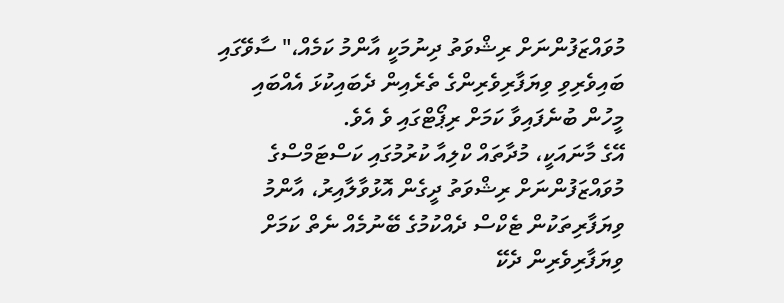މުވައްޒަފުންނަށް ރިޝްވަތު ދިނުމަކީ އާންމު ކަމެއް،" ސާވޭގައި ބައިވެރިވި ވިޔަފާރިވެރިންގެ ތެރެއިން ދެބައިކުޅަ އެއްބައި މީހުން ބުނެފައިވާ ކަމަށް ރިޕޯޓްގައި ވެ އެވެ.
އޭގެ މާނައަކީ، މުދާތައް ކްލިއާ ކުރުމުގައި ކަސްޓަމްސްގެ މުވައްޒަފުންނަށް ރިޝްވަތު ދީގެން އޮޅުވާލާއިރު، އާންމު ވިޔަފާރިތަކުން ޓެކްސް ދެއްކުމުގެ ބޭނުމެއް ނެތް ކަމަށް ވިޔަފާރިވެރިން ދެކޭ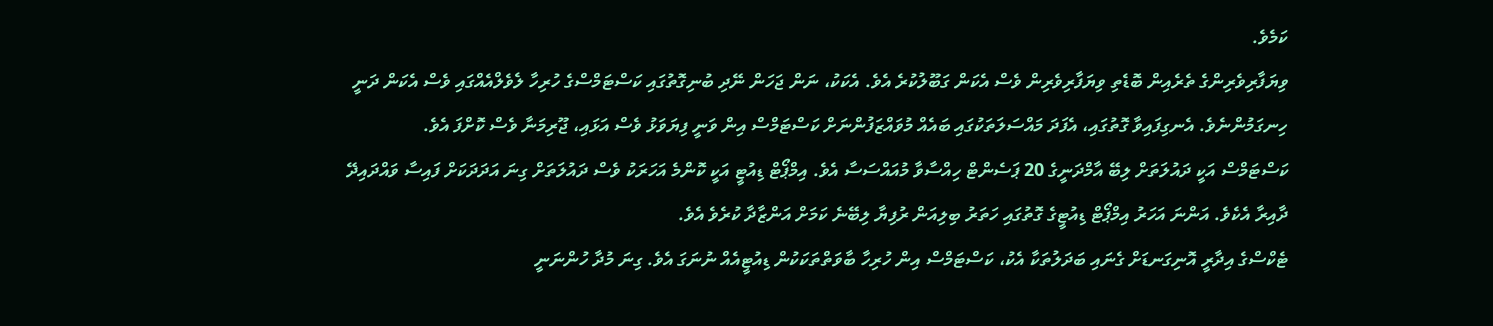ކަމެވެ.
ވިޔަފާރިވެރިންގެ ތެރެއިން ބޮޑެތި ވިޔަފާރިވެރިން ވެސް އެކަން ގަބޫލުކުރެ އެވެ. އެކަކު، ނަން ޖަހަން ނޭދި ބުނިގޮތުގައި ކަސްޓަމްސްގެ ހުރިހާ ލެވެލްއެއްގައި ވެސް އެކަން ދަނީ ހިނގަމުންނެވެ. އެނގިފައިވާ ގޮތުގައި، އެފަދަ މައްސަލަތަކުގައި ބައެއް މުވައްޒަފުންނަށް ކަސްޓަމްސް އިން ވަނީ ފިޔަވަޅު ވެސް އަޅައި، ޖޫރިމަނާ ވެސް ކޮށްފަ އެވެ.
ކަސްޓަމްސް އަކީ ދައުލަތަށް ލިބޭ އާމްދަނީގެ 20 ޕަސެންޓް ހިއްސާވާ މުއައްސަސާ އެވެ. އިމްޕޯޓް ޑިއުޓީ އަކީ ކޮންމެ އަހަރަކު ވެސް ދައުލަތަށް ގިނަ އަދަދަކަށް ފައިސާ ވައްދައިދޭ ދާއިރާ އެކެވެ. އަންނަ އަހަރު އިމްޕޯޓް ޑިއުޓީގެ ގޮތުގައި ހަތަރު ބިލިއަން ރުފިޔާ ލިބޭނެ ކަމަށް އަންޒާދާ ކުރެވެ އެވެ.
ޓެކްސްގެ އިދާރީ އޮނިގަނޑަށް ގެނައި ބަދަލުތަކާ އެކު، ކަސްޓަމްސް އިން ހުރިހާ ބާވަތްތަކަކުން ޑިއުޓީއެއް ނުނަގަ އެވެ. ގިނަ މުދާ ހުންނަނީ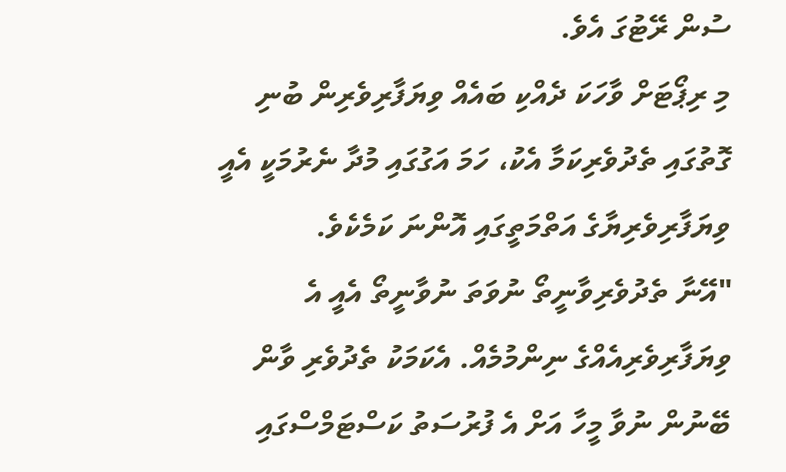ސުން ރޭޓުގަ އެވެ.
މި ރިޕޯޓަށް ވާހަކަ ދެއްކި ބައެއް ވިޔަފާރިވެރިން ބުނި ގޮތުގައި ތެދުވެރިކަމާ އެކު، ހަމަ އަގުގައި މުދާ ނެރުމަކީ އެއީ ވިޔަފާރިވެރިޔާގެ އަތްމަތީގައި އޮންނަ ކަމެކެވެ.
"އޭނާ ތެދުވެރިވާނީތޯ ނުވަތަ ނުވާނީތޯ އެއީ އެ ވިޔަފާރިވެރިއެއްގެ ނިންމުމެއް. އެކަމަކު ތެދުވެރި ވާން ބޭނުން ނުވާ މީހާ އަށް އެ ފުރުސަތު ކަސްޓަމްސްގައި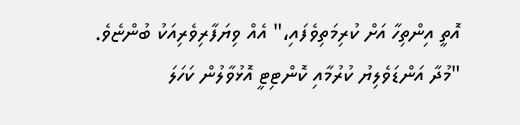އޮތީ އިންތިހާ އަށް ކުރިމަތިވެފައި،" އެއް ވިޔަފާރިވެރިއަކު ބުންޏެވެ.
"މުދާ އަންޑަވެލިޔު ކުރުމާއި ކޮންޓިޓީ އޮޅުވާލުން ކަހަލަ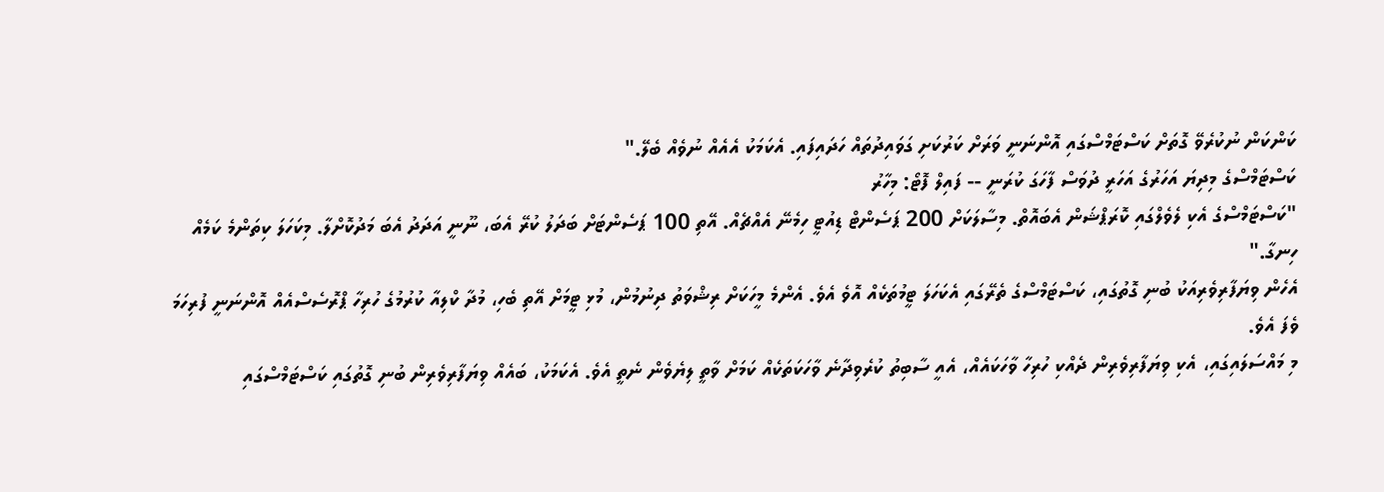ކަންކަން ނުކުރެވޭ ގޮތަށް ކަސްޓަމްސްގައި އޮންނަނީ ވަރަށް ކަރުކަށި ގަވައިދުތައް ހަދައިފައި. އެކަމަކު އެއެއް ނުވެއް ބެލޭ."
ކަސްޓަމްސްގެ މިދިޔަ އަހަރުގެ އަހަރީ ދުވަސް ފާހަގަ ކުރަނީ -- ފައިލް ފޮޓޯ: މިހާރު
"ކަސްޓަމްސްގެ އެކި ލެވެލްގައި ކޮރަޕްޝަން އެބައޮތް. މިސާލަކަށް 200 ޕަސެންޓް ޑިއުޓީ ހިމެނޭ އެއްޗެއް. އޭތި 100 ޕަސެންޓަށް ބަދަލު ކުރޭ އެބަ، ނޫނީ އަދަދު އެބަ މަދުކޮށްލާ. މިކަހަލަ ކިތަންމެ ކަމެއް ހިނގާ."
އެހެން ވިޔަފާރިވެރިއަކު ބުނި ގޮތުގައި، ކަސްޓަމްސްގެ ތެރޭގައި އެކަހަލަ ޓީމުތަކެއް އޮވެ އެވެ. އެންމެ މީހަކަށް ރިޝްވަތު ދިނުމުން، މުޅި ޓީމަށް އޭތި ބެހި، މުދާ ކްލިއާ ކުރުމުގެ ހުރިހާ ޕްރޮސެސްއެއް އޮންނަނީ ފުރިހަމަ ވެފަ އެވެ.
މި މައްސަލައިގައި، އެކި ވިޔަފާރިވެރިން ދެއްކި ހުރިހާ ވާހަކައެއް، އެއީ ސާބިތު ކުރެވިދާނެ ވާހަކަތަކެއް ކަމަށް ވާތީ ލިޔެވެން ނެތީ އެވެ. އެކަމަކު، ބައެއް ވިޔަފާރިވެރިން ބުނި ގޮތުގައި ކަސްޓަމްސްގައި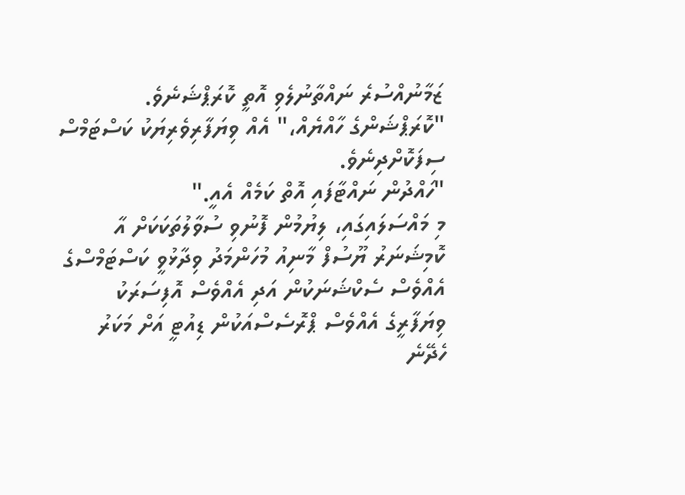ޒަމާނުއްސުރެ ނައްތާނުލެވި އޮތީ ކޮރަޕްޝަނެވެ.
"ކޮރަޕްޝަންގެ ހާއްޔެއް،" އެއް ވިޔަފާރިވެރިޔަކު ކަސްޓަމްސް ސިފަކޮށްދިނެވެ.
"ހައްދުން ނައްޓާފައި އޮތް ކަމެއް އެއީ."
މި މައްސަލައިގައި، ލިޔުމުން ފޮނުވި ސުވާލުތަކަކަށް އާ ކޮމިޝަނަރު ޔޫސުފް މާނިއު މުހަންމަދު ވިދާޅުވީ ކަސްޓަމްސްގެ އެއްވެސް ސެކްޝަނަކުން އަދި އެއްވެސް އޮފިސަރަކު ވިޔަފާރީގެ އެއްވެސް ޕްރޮސެސްއަކުން ޑިއުޓީ އަށް މަކަރު ހެދޭނެ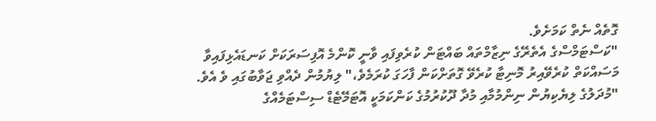ގޮތެއް ނެތް ކަމަށެވެ.
"ކަސްޓަމްސްގެ އެތެރޭގެ ނިޒާމްތައް ބައްޓަން ކުރެވިފައި ވާނީ ކޮންމެ އޮފިސަރަކަށް ކަނޑައެޅިފައިވާ މަސައްކަތް ކުރެވޭއިރު މޮނިޓާ ކުރެވޭ ގޮތަށްކަން ފާހަގަ ކުރަމެވެ،" ލިޔުމުން ދެއްވި ޖަވާބުގައި ވެ އެވެ.
"މުދަލުގެ ލިޔެކިޔުން ނިންމުމާއި މުދާ ދޫކުރުމުގެ ކަންކަމަކީ އޮޓަމޭޓެޑް ސިސްޓަމެއްގެ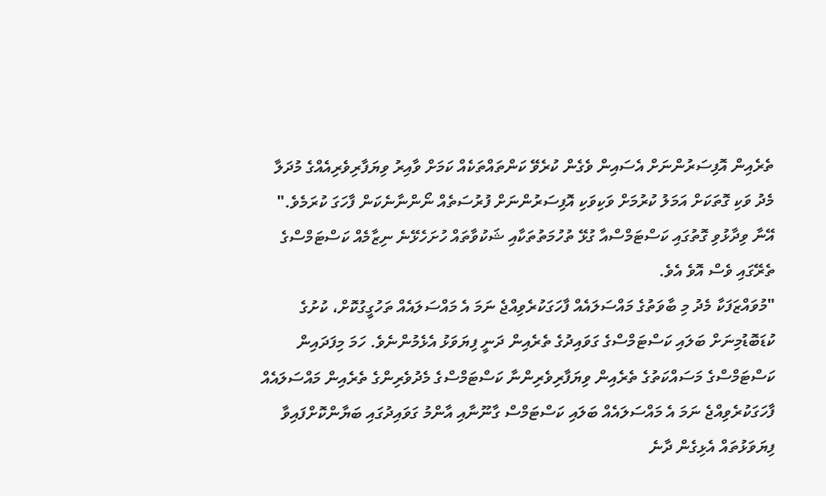ތެރެއިން އޮފިސަރުންނަށް އެސައިން ވެގެން ކުރެވޭ ކަންތައްތަކެއް ކަމަށް ވާއިރު ވިޔަފާރިވެރިއެއްގެ މުދަލާ މެދު ވަކި ގޮތަކަށް އަމަލު ކުރުމަށް ވަކިވަކި އޮފިސަރުންނަށް ފުރުސަތެއް ނޯންނާނެކަން ފާހަގަ ކުރަމެވެ."
އޭނާ ވިދާޅުވި ގޮތުގައި ކަސްޓަމްސްއާ ގުޅޭ ތުހުމަތުތަކާއި ޝަކުވާތައް ހުށަހެޅޭނެ ނިޒާމެއް ކަސްޓަމްސްގެ ތެރޭގައި ވެސް އޮވެ އެވެ.
"މުވައްޒަފަކާ މެދު މި ބާވަތުގެ މައްސަލައެއް ފާހަގަކުރެވިއްޖެ ނަމަ އެ މައްސަލައެއް ތަހުގީގުކޮށް، ކުށުގެ ކުޑަބޮޑުމިނަށް ބަލައި ކަސްޓަމްސްގެ ގަވައިދުގެ ތެރެއިން ދަނީ ފިޔަވަޅު އެޅެމުންނެވެ. ހަމަ މިފަދައިން ކަސްޓަމްސްގެ މަސައްކަތުގެ ތެރެއިން ވިޔަފާރިވެރިންނާ ކަސްޓަމްސްގެ މެދުވެރިންގެ ތެރެއިން މައްސަލައެއް ފާހަގަކުރެވިއްޖެ ނަމަ އެ މައްސަލައެއް ބަލައި ކަސްޓަމްސް ގާނޫނާއި އާންމު ގަވައިދުގައި ބަޔާންކޮށްފައިވާ ފިޔަވަޅުތައް އެޅިގެން ދާނެ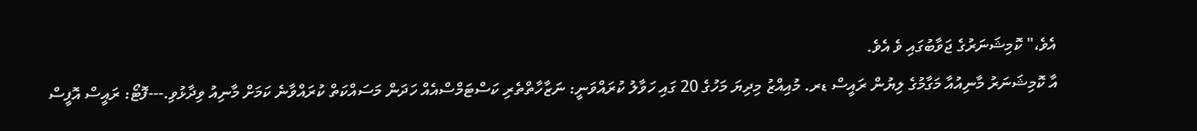އެވެ،" ކޮމިޝަނަރުގެ ޖަވާބުގައި ވެ އެވެ.
އާ ކޮމިޝަނަރު މާނިއުއާ މަގާމުގެ ލިޔުން ރައީސް ޑރ. މުއިއްޒު މިދިޔަ މަހުގެ 20 ގައި ހަވާލު ކުރައްވަނީ: ނަޒާހާތްތެރި ކަސްޓަމްސްއެއް ހަދަން މަސައްކަތް ކުރައްވާނެ ކަމަށް މާނިއު ވިދާޅުވި.---ފޮޓޯ: ރައީސް އޮފީސް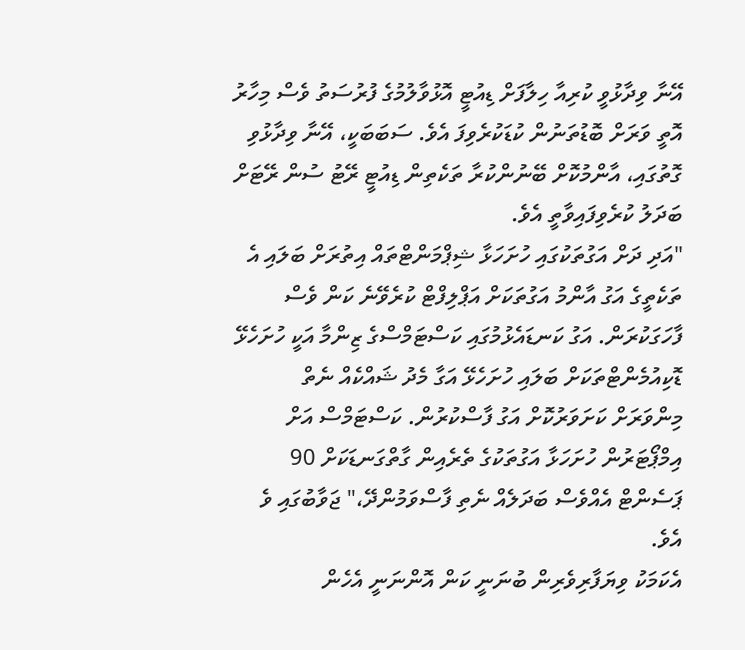އޭނާ ވިދާޅުވީ ކުރިއާ ހިލާފަށް ޑިއުޓީ އޮޅުވާލުމުގެ ފުރުސަތު ވެސް މިހާރު އޮތީ ވަރަށް ބޮޑުތަނުން ކުޑަކުރެވިފަ އެވެ. ސަބަބަކީ، އޭނާ ވިދާޅުވި ގޮތުގައި، އާންމުކޮށް ބޭނުންކުރާ ތަކެތިން ޑިއުޓީ ރޭޓު ސުން ރޭޓަށް ބަދަލު ކުރެވިފައިވާތީ އެވެ.
"އަދި ދަށް އަގުތަކުގައި ހުށަހަޅާ ޝިޕްމަންޓްތައް އިތުރަށް ބަލައި އެ ތަކެތީގެ އަގު އާންމު އަގުތަކަށް އަޕްލިފްޓް ކުރެވޭނެ ކަން ވެސް ފާހަގަކުރަން. އަގު ކަނޑައެޅުމުގައި ކަސްޓަމްސްގެ ޒިންމާ އަކީ ހުށަހެޅޭ ޑޮކިއުމެންޓްތަކަށް ބަލައި ހުށަހެޅޭ އަގާ މެދު ޝައްކެއް ނެތް މިންވަރަށް ކަށަވަރުކޮށް އަގު ފާސްކުރުން. ކަސްޓަމްސް އަށް އިމްޕޯޓަރުން ހުށަހަޅާ އަގުތަކުގެ ތެރެއިން ގާތްގަނޑަކަށް 90 ޕަސެންޓް އެއްވެސް ބަދަލެއް ނެތި ފާސްވަމުންދޭ،" ޖަވާބުގައި ވެ އެވެ.
އެކަމަކު ވިޔަފާރިވެރިން ބުނަނީ ކަން އޮންނަނީ އެހެން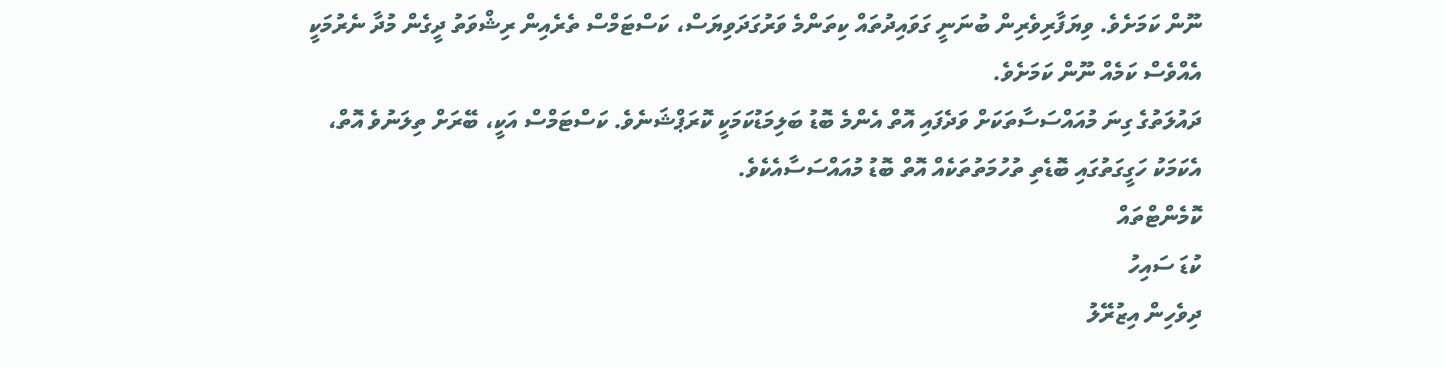ނޫން ކަމަށެވެ. ވިޔަފާރިވެރިން ބުނަނީ ގަވައިދުތައް ކިތަންމެ ވަރުގަދަވިޔަސް، ކަސްޓަމްސް ތެރެއިން ރިޝްވަތު ދީގެން މުދާ ނެރުމަކީ އެއްވެސް ކަމެއް ނޫން ކަމަށެވެ.
ދައުލަތުގެ ގިނަ މުއައްސަސާތަކަށް ވަދެފައި އޮތް އެންމެ ބޮޑު ބަލިމަޑުކަމަކީ ކޮރަޕްޝަނެވެ. ކަސްޓަމްސް އަކީ، ބޭރަށް ތިލަނުވެ އޮތް، އެކަމަކު ހަގީގަތުގައި ބޮޑެތި ތުހުމަތުތަކެއް އޮތް ބޮޑު މުއައްސަސާއެކެވެ.
ކޮމެންޓްތައް
ކުޑަ ސައިހު
ދިވެހިން އިޒުރޭލު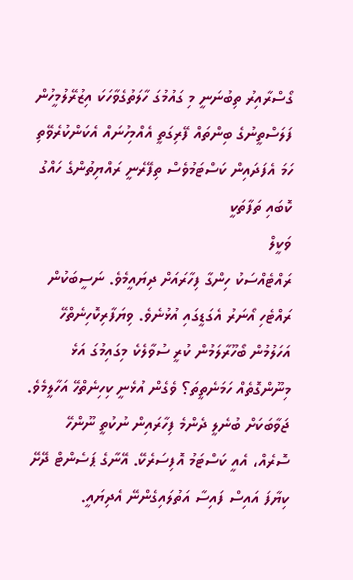ގޯސްރާއިރު ތިބުނަނީ މި ގައުމުގަ ހާލަތުގެވާހަކަ އިޒުރޭލުމީހުން ފަލަސްތީނުގެ ބިންތައް ފޭރިގަތީ އެއްމިހުނައް އެކަންކުރެވޭތި ހަމަ އެފަދައިން ކަސްޓަމުވެސް ތިފޭރެނީ ރައްޔިތުންގެ ހައްގު ކޮބައި ތަފާތަކީ
ވަކީލް
ރައްޓެއްސަކު ހިންގާ ފިހާރައަށް ދިޔައީމެވެ. ނަސީބަކުން ރައްޓެހި އޯނަރު އެގަޑީގައި އުޅުނެވެ. ވިޔަފާރިކޮހިނެތްހޭ އަހަލުމުން ބޯހޫރާލަމުން ކުރީ ސުވާލެކެ މިގައިމުގަ އަޅެ މިނޫންގޮތެއް ހަމަނެތީތަ؟ ވެގެން އުޅެނީ ކިހިނެތްހޭ އަހާލީމެވެ. ޖަވާބަކަށް ބުނެލީ ދެންމެ ފިހާރައިން ނުކުތީ ނޫންހޭ ސޮރެއް، އެއީ ކަސްޓަމު އޮފިސަރެކޭ. އޭނާގެ ޕަސެންޓް ދޭށޭ ކިޔާފަ އައިސް ފައިސާ އަތުލައިގެންނޭ އެދިޔައީ.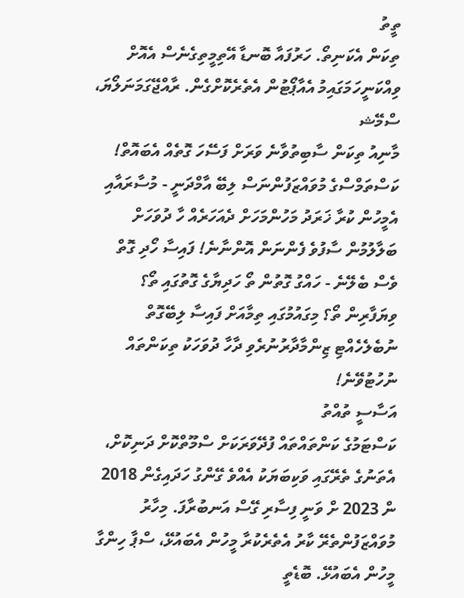ތީތު
ތިކަން އެކަނިތޯ. ހަރުފައާ ބޮނޑާ އޭތިމީތިގެނެސް އެއޮށް ވިއްކަނީހަމަގައިމު އެއާޕޯޓުން އެތެރެކޮށްގެން. ރާއްޖޭގަމަނަލޯޔަ،
ސްމޭޝ
މާނިއު ތިކަން ސާބިތުވާނެ ވަރަށް ފަސޭހަ ގޮތެއް އެބައޮތް! ކަސްތަމްސްގެ މުވައްޒަފުންނަސް ލިބޭ އާމްދަނީ - މުސާރައާއި އެމީހުން ކުރާ ޚަރަދު މަހުންމަހަށް ދެއަހަރެއް ހާ ދުވަހަށް ބަލާލުމުން ސާފުވެ ފެންނަން އޮންނާނެ! ފައިސާ ހޯދި ގޮތް ވެސް ބެލޭނެ - ހައްގު ގޮތުން ތޯ ހަދިޔާގެ ގޮތުގައި ތޯ؟ ވިޔަފާރިން ތޯ؟ މިގައުމުގައި ތިމާއަށް ފައިސާ ލިބޭގޮތް ނުބެލެހެއްޓި ޒިންމާދާރުނުރެވި ދާހާ ދުވަހަކު ތިކަންތައް ނުހުޓުވޭނެ!
އަސާސީ ތުއްތު
ކަސްޓަމުގެ ކަންތައްތައް ފުދޭވަރަކަށް ސްމޫތްކޮށް ދަނިކޮށް، އެތަނުގެ ތެރޭގައި ވަކިބަޔަކު އެއްވެ ގޭންގު ހަދައިގެން 2018 ން 2023 ށް ވަނީ ފިސާރި ގޭސް އަނބުރާފަ. މިހާރު މުވައްޒަފުންތެރޭ ކާރު އެތެރެކުރާ މީހުން އެބައުޅޭ، ސްޕާ ހިންގާ މީހުން އެބައުޅޭ. ބޮޑެތީ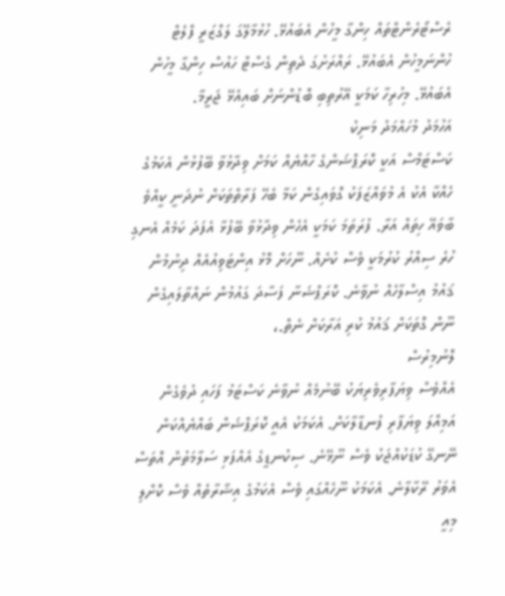ރެސްޓޯރެންޓްތައް ހިންގާ މީހުން އެބައުޅޭ. ހުޅުމާލޭގަ ލަގްޒަރީ ފްލެޓް ހުންނަމީހުން އެބައުޅޭ. ރައްރަށުގަ ދެތިން ގެސްޓް ހައުސް ހިންގާ މީހުން އެބައުޅޭ. މިހުރިހާ ކަމަކީ އޭރުތިބި ބޮޑުންނަށް ބައިއެޅޭ ޖަރީމާ.
އަހުމަދު މުހައްމަދު މަނިކު
ކަސްޓަމްސް އަކީ ކޮރަޕްޝަންގެ ހާއްޔެއް ކަމަށް ވިދާޅުވާ ބޭފުޅުން އެކަމުގެ ހެއްކާ އެކު އެ މުވައްޒަފަކު ގޮވައިގެން ކަމާ ބެހޭ ފަރާތްތަކަށް ނުދަނީ ކީއްވެ ބާވައޭ ހިތައް އަރާ. ފުރަތަމަ ކަމަކީ އެހެން ވިދާޅުވާ ބޭފުޅާ އެފަދަ ކަމެއް އެނގި ހުރެ ސިއްރު ކުރުމަކީ ވެސް ކުށެއް. ނޫހަށް މޮޅު އިންޓަވިއުއެއް ދިނުމުން ޤައުމު އިސްލާހެއް ނުވާނެ. ކޮރަޕްޝަނާ ފަސާދަ ގައުމުން ނައްތާލައިގެން ނޫން ގޮތަކަށް ޤައުމު ކުރި އަރާކަށް ނެތް.،
ލޮނުމިރުސް
އެއްވެސް ވިޔަފާރިވެރިޔަކު ބޭނުމެއް ނުވާނެ ކަސްޓަމު ފަހައި ދުވެގެން އަމިއްލަ ވިޔަފާރި ފުނޑާލާކަށް. އެކަމަކު އެއީ ކޮރަޕްޝަން ބައްޔެއްކަން ނޭނގޭ ކުޑަކުއްޖަކު ވެސް ނޫޅޭނެ. ސިކުނޑީގެ އެއްފަޅި ސަލާމަތުން އޮތަސް އެވަރު ރޭކާލާނެ. އެކަމަކު ނޫހެއްގައި ވެސް އެކަމުގެ އިޝާރާތެއް ވެސް ކޮށްލި މިއީ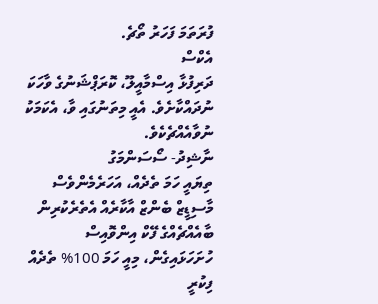ފުރަތަމަ ފަހަރު ތޯޗެ.
އެކްސް
ދަރިފުޅާ އިސްމާއީލޫ، ކޮރަޕްޝަނުގެ ވާހަކަ ނުދައްކާށެވެ. އެއީ މިތަނުގައި ވާ، އެކަމަކު ނުވާއެއްޗެކެވެ.
ނާޝިދު- ސޯސަންމަގު
ތިޔައީ ހަމަ ތެދެއް، އަހަރެމެންވެސް މާސިޑީޒް ބެންޒް އާކާރެއް އެތެރެކުރިން ބާއެއްޗެއްގެ ފޭކް އިންވޮއިސް ހުށަހަޅައިގެން، މިއީ ހަމަ 100% ތެދެއް
ފިކުރީ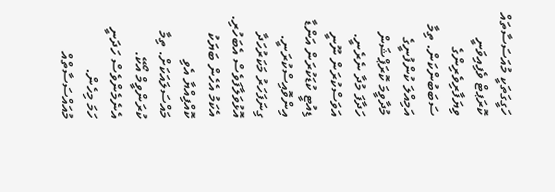ހަގީގަތަކީ މުއަސަސާތައް ކޮރަޕޓް ވެފިއިވަނީ ވިޔަފާރިވެރިންގެ ސަބަބުންކަން. ތިމާ އަމިއްލަ ކުންފުނީގެ މުދާވީމަ ކޮރަޕްޝަން ހަދާފަ މުދާ ނެރެނީ. އަވަސްކުރަން ނޫނީ ޑިއުޓީ ކުޑަކުރަން އަންޑާ އިންވޮއިސްކުރަނީ. ގިނަފަހަރު މަކަރުހަދާ އޮޅުވަލާފަވެސް އެބަހުރި. އެކަމު އެހެން ބަޔަކު ކޮއްފިއްޔާ އެވި މައްސަލައަކަށް. ތިމާ ކުރަންވީމް އޯކޭ. އެނެމެންވެސް ހަދަނީ ހަމަ މިހެން. މުއައްސަސާތްއް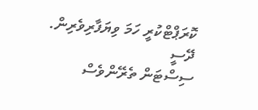ކޮރަޕްޓްކުރީ ހަމަ ވިޔަފާރިވެރިން.
ދޭސީ
ސިސްޓަން ތެރޭންވެސް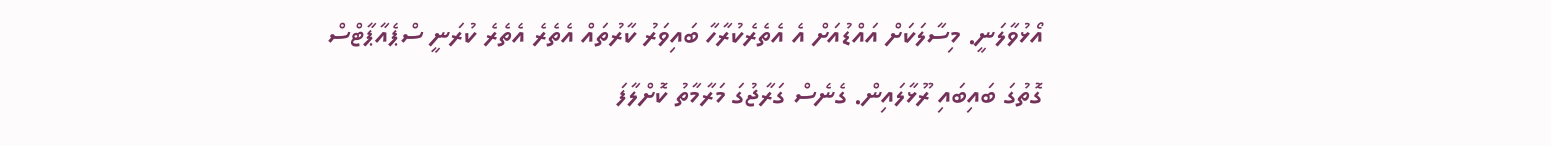އޯޅުވާލަނީ. މިސާލަކަށް އައްޑުއަށް އެ އެތެރެކުރާހާ ބައިވަރު ކާރުތައް އެތެރެ އެތެރެ ކުރަނީ ސްޕެއާޕާޓްސް ގޮތުގަ ބައިބައި ރޫޅާލައިން. ގެނެސް ގަރާޖުގަ މަރާމާތު ކޮށްލާފަ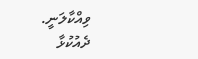ވިއްކާލަނީ.
ދެއުކުޅާ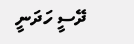ދޭސީ ހަދަނީ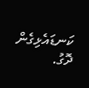ކަނޑައެޅިގެން ދޮގު.